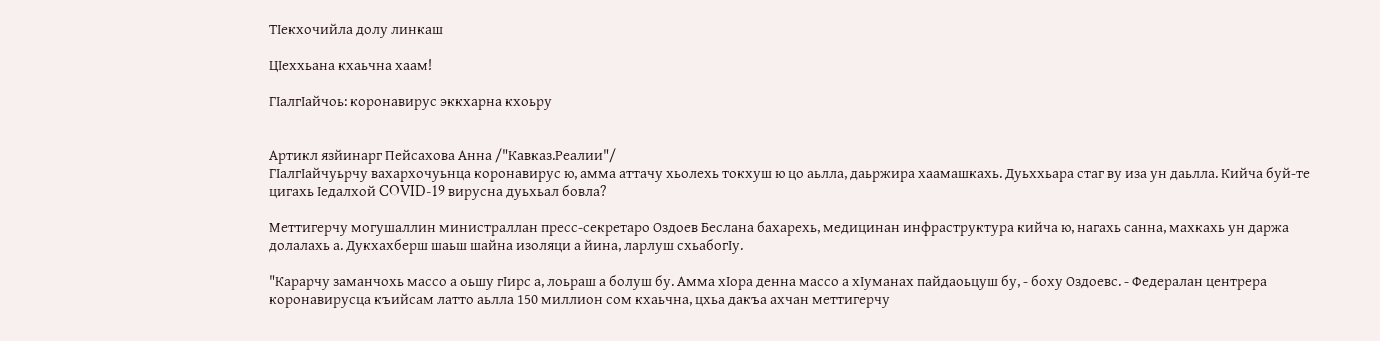ТIекхочийла долу линкаш

ЦIеххьана кхаьчна хаам!

ГIалгIайчоь: коронавирус эккхарна кхоьру


Артикл язйинарг Пейсахова Анна /"Кавказ.Реалии"/
ГIалгIайчуьрчу вахархочуьнца коронавирус ю, амма аттачу хьолехь токхуш ю цо аьлла, даьржира хаамашкахь. Дуьххьара стаг ву иза ун даьлла. Кийча буй-те цигахь Iедалхой COVID-19 вирусна дуьхьал бовла?

Меттигерчу могушаллин министраллан пресс-секретаро Оздоев Беслана бахарехь, медицинан инфраструктура кийча ю, нагахь санна, махкахь ун даржа долалахь а. Дукхахберш шаьш шайна изоляци а йина, ларлуш схьабогIу.

"Карарчу заманчохь массо а оьшу гIирс а, лоьраш а болуш бу. Амма хIора денна массо а хIуманах пайдаоьцуш бу, - боху Оздоевс. - Федералан центрера коронавирусца къийсам латто аьлла 150 миллион сом кхаьчна, цхьа дакъа ахчан меттигерчу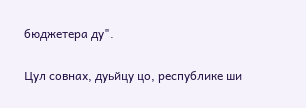бюджетера ду".

Цул совнах, дуьйцу цо, республике ши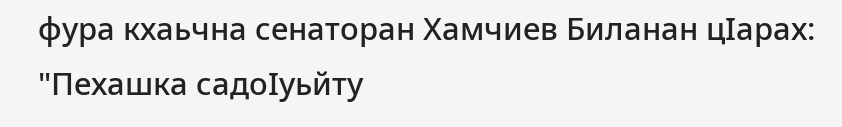фура кхаьчна сенаторан Хамчиев Биланан цIарах: "Пехашка садоIуьйту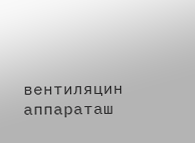вентиляцин аппараташ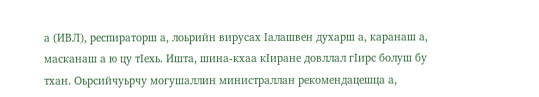а (ИВЛ), респираторш а, лоьрийн вирусах Iалашвен духарш а, каранаш а, масканаш а ю цу тIехь. Ишта, шина-кхаа кIиране довллал гIирс болуш бу тхан. Оьрсийчуьрчу могушаллин министраллан рекомендацешца а,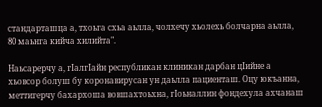стандарташца а, тхоьга схьа аьлла, чолхечу хьолехь болчарна аьлла, 80 маьнга кийча хилийта".

Наьсарерчу а, гIалгIайн республикан клиникан дарбан цIийне а хьовсор болуш бу коронавирусан ун даьлла пациенташ. Оцу юкъанна, меттигерчу бахархоша вовшахтоьхна, гIоьналлин фондехула ахчанаш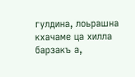гулдина, лоьрашна кхачаме ца хилла барзакъ а,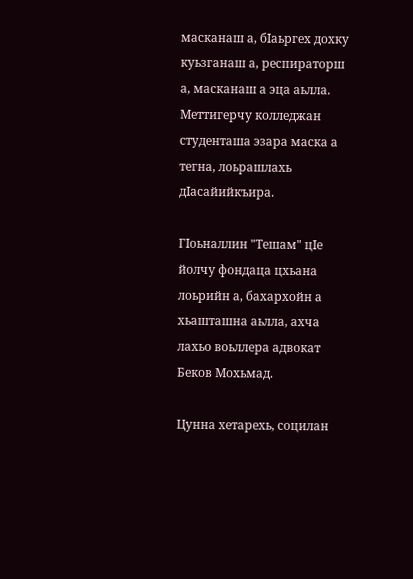масканаш а, бIаьргех дохку куьзганаш а, респираторш а, масканаш а эца аьлла. Меттигерчу колледжан студенташа эзара маска а тегна, лоьрашлахь дIасайийкъира.

ГIоьналлин "Тешам" цIе йолчу фондаца цхьана лоьрийн а, бахархойн а
хьашташна аьлла, ахча лахьо воьллера адвокат Беков Мохьмад.

Цунна хетарехь, социлан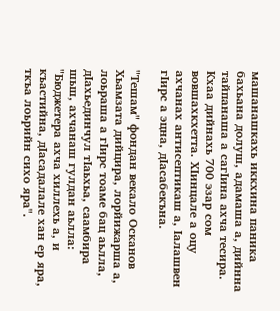машанашкахь иккхина паника бахьана долуш, адамаша а, дийнна тайпанаша а сагIина ахча тесира. Кхаа дийнахь 700 эзар сом вовшахкхетта. ХIинцале а оцу ахчанах антисептикаш а, Iалашвен гIирс а эцна, дIасабекъна.

"Тешам" фондан векало Осканов Хьамзата дийцира, лорйижарша а, лоьраша а гIирс тоаме бац аьлла, дIахьединчул тIаьхьа, саамбира шьш, ахчанаш гулдан аьлла: "Бюджетера ахча хиллехь а, и къастийна, дIасадалале хан ер яра, ткъа лоьрийн сихо яра".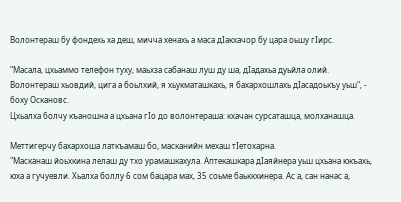Волонтераш бу фондехь ха деш, мичча хенахь а маса дIакхачор бу цара оьшу гIирс.

"Масала, цхьаммо телефон туху, маьхза сабанаш луш ду ша, дIадахьа дуьйла олий. Волонтераш хьовдий, цига а боьлхий, я хьукматашкахь, я бахархошлахь дIасадоькъу уьш", - боху Оскановс.
Цхьалха болчу къаношна а цхьана гIо до волонтераша: кхачан сурсаташца, молханашца.

Меттигерчу бахархоша латкъамаш бо, масканийн мехаш тIетохарна.
"Масканаш йоьхкина лелаш ду тхо урамашкахула. Аптекашкара дIаяйнера уьш цхьана юкъахь, юха а гучуевли. Хьалха боллу 6 сом бацара мах, 35 соьме баьккхинера. Ас а, сан нанас а,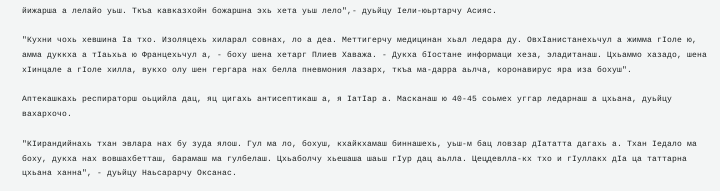йижарша а лелайо уьш. Ткъа кавказхойн божаршна эхь хета уьш лело",- дуьйцу Iели-юьртарчу Асияс.

"Кухни чохь хевшина Iа тхо. Изоляцехь хиларал совнах, ло а деа. Меттигерчу медицинан хьал ледара ду. ОвхIанистанехьчул а жимма гIоле ю, амма дуккха а тIаьхьа ю Францехьчул а, - боху шена хетарг Плиев Хаважа. - Дукха бIостане информаци хеза, эладитанаш. Цхьаммо хазадо, шена хIинцале а гIоле хилла, вукхо олу шен гергара нах белла пневмония лазарх, ткъа ма-дарра аьлча, коронавирус яра иза бохуш".

Аптекашкахь респираторш оьцийла дац, яц цигахь антисептикаш а, я IатIар а. Масканаш ю 40-45 соьмех уггар ледарнаш а цхьана, дуьйцу вахархочо.

"КIирандийнахь тхан эвлара нах бу зуда ялош. Гул ма ло, бохуш, кхайкхамаш биннашехь, уьш-м бац ловзар дIататта дагахь а. Тхан Iедало ма боху, дукха нах вовшахбетташ, барамаш ма гулбелаш. Цхьаболчу хьешаша шаьш гIур дац аьлла. Цецдевлла-кх тхо и гIуллакх дIа ца таттарна цхьана ханна", - дуьйцу Наьсарарчу Оксанас.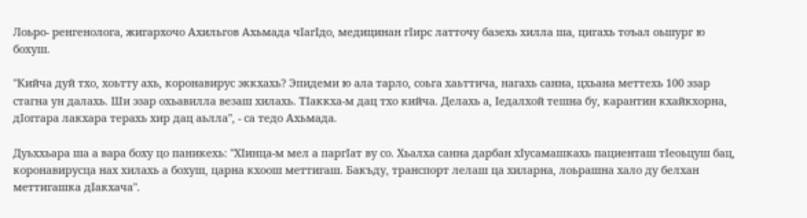Лоьро- ренгенолога, жигархочо Ахильгов Ахьмада чIагIдо, медицинан гIирс латточу базехь хилла ша, цигахь тоъал оьшург ю бохуш.

"Кийча дуй тхо, хоьтту ахь, коронавирус эккхахь? Эпидеми ю ала тарло, соьга хаьттича, нагахь санна, цхьана меттехь 100 эзар стагна ун далахь. Ши эзар охьавилла везаш хилахь. ТIаккха-м дац тхо кийча. Делахь а, Iедалхой тешна бу, карантин кхайкхорна, дIоггара лакхара терахь хир дац аьлла", - са тедо Ахьмада.

Дуьххьара ша а вара боху цо паникехь: "ХIинца-м мел а паргIат ву со. Хьалха санна дарбан хIусамашкахь пациенташ тIеоьцуш бац, коронавирусца нах хилахь а бохуш, царна кхоош меттигаш. Бакъду, транспорт лелаш ца хиларна, лоьрашна хало ду белхан меттигашка дIакхача".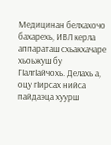Медицинан белхахочо бахарехь, ИВЛ керла
аппараташ схьакхачаре хьоьжуш бу ГIалгIайчохь. Делахь а, оцу гIирсах нийса пайдаэца хуурш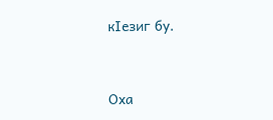кIезиг бу.


Оха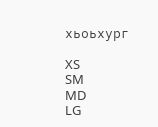хьоьхург

XS
SM
MD
LG